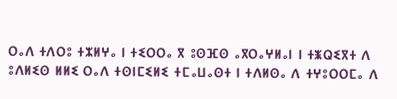ⵔⴰⴷ ⵜⴷⵔⵓ ⵜⵣⵍⵖⴰ ⵏ ⵜⵉⵔⵔⴰ ⴳ ⵓⵙⴼⵙ ⴰⴳⵔⴰⵖⵍⴰⵏ ⵏ ⵜⵥⵕⵉⴳⵜ ⴷ ⵓⴷⵍⵉⵙ ⵍⵍⵉ ⵔⴰⴷ ⵜⵙⵏⵎⵉⵍⵉ ⵜⵎⴰⵡⴰⵙⵜ ⵏ ⵜⴷⵍⵙⴰ ⴷ ⵜⵖⵓⵔⵔⵎⴰ ⴷ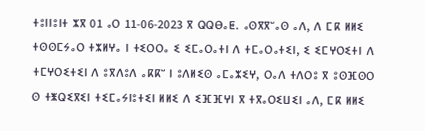ⵜⵓⵏⵏⵓⵏⵜ ⵣⴳ 01 ⴰⵔ 11-06-2023 ⴳ ⵕⵕⴱⴰⵟ. ⴰⵙⴳⴳⵯⴰⵙ ⴰⴷ, ⴷ ⵎⴽ ⵍⵍⵉ ⵜⵙⵙⵎⵢⴰⵔ ⵜⵣⵍⵖⴰ ⵏ ⵜⵉⵔⵔⴰ ⵉ ⵉⵎⴰⵔⴰⵜⵏ ⴷ ⵜⵎⴰⵔⴰⵜⵉⵏ, ⵉ ⵉⵎⵖⵔⵉⵜⵏ ⴷ ⵜⵎⵖⵔⵉⵜⵉⵏ ⴷ ⵓⴳⴷⵓⴷ ⴰⴽⴽⵯ ⵏ ⵓⴷⵍⵉⵙ ⴰⵎⴰⵣⵉⵖ, ⵔⴰⴷ ⵜⴷⵔⵓ ⴳ ⵓⵙⴼⵙⵔ ⵙ ⵜⵥⵕⵉⴳⵉⵏ ⵜⵉⵎⴰⵢⵏⵓⵜⵉⵏ ⵍⵍⵉ ⴷ ⵉⴼⴼⵖⵏ ⴳ ⵜⴳⴰⵔⵉⵡⵉⵏ ⴰⴷ, ⵎⴽ ⵍⵍⵉ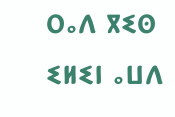ⵔⴰⴷ ⴳⵉⵙ ⵉⵍⵉⵏ ⴰⵡⴷ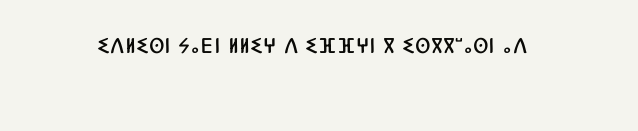ⵉⴷⵍⵉⵙⵏ ⵢⴰⴹⵏ ⵍⵍⵉⵖ ⴷ ⵉⴼⴼⵖⵏ ⴳ ⵉⵙⴳⴳⵯⴰⵙⵏ ⴰⴷ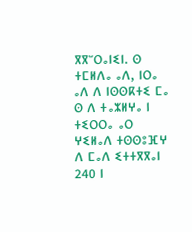ⴳⴳⵯⵔⴰⵏⵉⵏ. ⵙ ⵜⵎⵍⴷⴰ ⴰⴷ, ⵏⵔⴰ ⴰⴷ ⴷ ⵏⵙⵙⴽⵜⵉ ⵎⴰ ⵙ ⴷ ⵜⴰⵣⵍⵖⴰ ⵏ ⵜⵉⵔⵔⴰ ⴰⵔ ⵖⵉⵍⴰⴷ ⵜⵙⵙⵓⴼⵖ ⴷ ⵎⴰⴷ ⵉⵜⵜⴳⴳⴰⵏ 240 ⵏ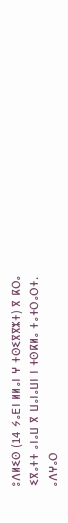ⵓⴷⵍⵉⵙ (14 ⵢⴰⴹⵏ ⵍⵍⴰⵏ ⵖ ⵜⵙⵉⴳⴳⵣⵜ) ⴳ ⴽⵔⴰ ⵉⴳⴰⵜⵜ ⴰⵏⴰⵡ ⴳ ⵡⴰⵏⴰⵡⵏ ⵏ ⵜⵙⴽⵍⴰ ⵜⴰⵜⵔⴰⵔⵜ.
ⴰⴷⵖⴰⵔ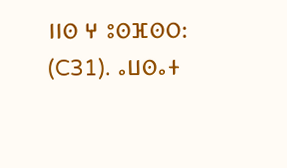ⵏⵏⵙ ⵖ ⵓⵙⴼⵙⵔ: (C31). ⴰⵡⵙⴰⵜ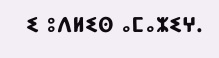ⵉ ⵓⴷⵍⵉⵙ ⴰⵎⴰⵣⵉⵖ.